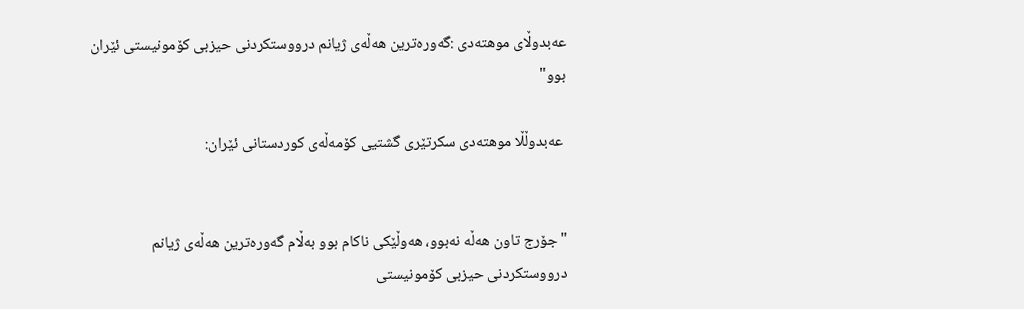عەبدوڵای موهتەدی :گەورەترین هەڵەی ژیانم درووستکردنی حیزبی کۆمونیستی ئێران بوو"

 عەبدوڵڵا موهتەدی سکرتێری گشتیی کۆمەڵەی کوردستانی ئێران:


"جۆرج تاون هەڵە نەبوو، هەوڵێکی ناکام بوو بەڵام گەورەترین هەڵەی ژیانم درووستکردنی حیزبی کۆمونیستی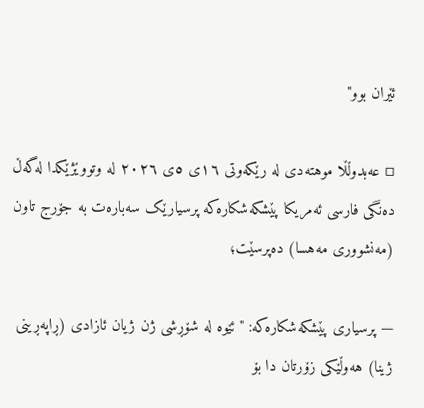ئێران بوو"

▫ عەبدوڵڵا موهتەدی لە رێکەوتی ١٦ی ٥ی ٢٠٢٦ لە وتووێژێکدا لەگەڵ دەنگی فارسی ئەمریکا پێشکەشکارەکە پرسیارێک سەبارەت بە جۆرج تاون (مەنشووری مەهسا) دەپرسێت؛

— پرسیاری پێشکەشکارەکە: "ئێوە لە شۆڕشی ژن ژیان ئازادی (ڕاپەڕینی ژینا) هەوڵێکی زۆرتان دا بۆ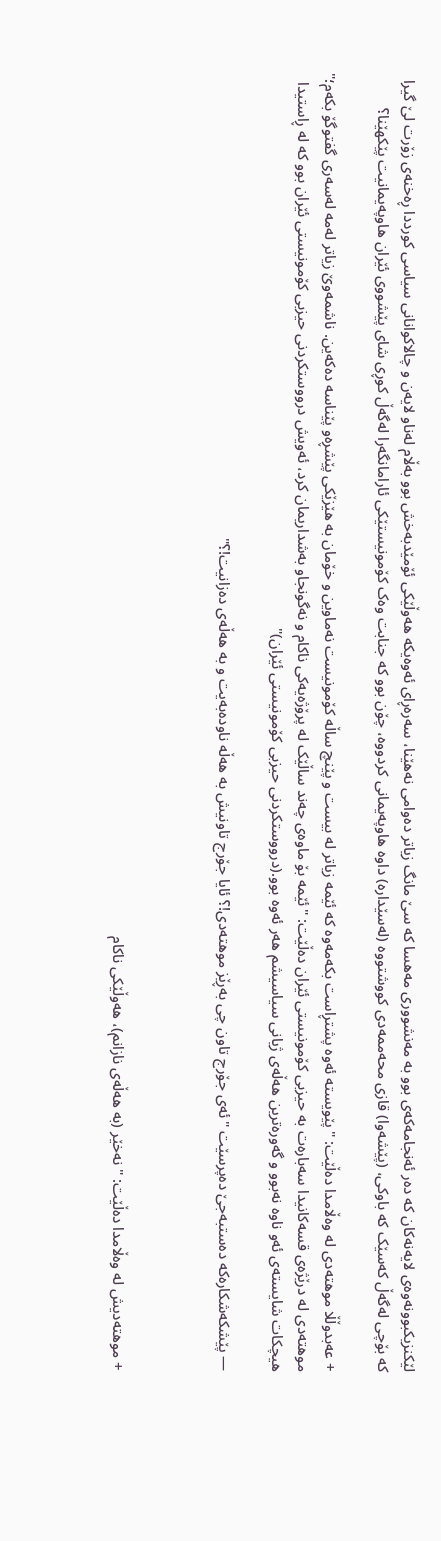لێکنزیکبوونەوەی لایەنەکان کە دەر ئەنجامەکەی بوو بە مەنشووری مەهسا کە سێ مانگ زیاتر دەوامی نەهێنا، سەرەڕای ئەوەیکە هەوڵێکی ئۆمێدبەخش بوو بەڵام لەناو لایەن و چالاکوانانی سیاسی کورددا ڕەخنەی زۆرت لێ گیرا کە بۆچی لەگەڵ کەسێک کە باوکی، (پێشەوا) قازی محەممەدی کووشتووە (لەسێدارە) داوە هاوپەیمانی کردووە، چۆن بوو کە جنابت وەک کۆمونیستێکی ئارامانگەرا لەگەڵ کوڕی شای پێشووی ئێران هاوپەیمانیت پێکهێنا؟

+ عەبدوڵڵا موهتەدی لە وەڵامدا دەڵێت: "پێویستە ئەوە پشتڕاست بکەمەوە کە ئێمە زیاتر لە بیست و پێنچ ساڵە کۆمونیست نەماوین و خۆمان بە هێزێکی پێشڕەو پێناسە دەکەین. ناشمەوێ زیاتر لەمە لەسەری گفتوگۆ بکەم؛"
موهتەدی لە درێژەی قسەکانیدا سەبارەت بە حیزبی کۆمونیستی ئێران دەڵێت: "ئێمە بۆ ماوەی چەند ساڵێک لە پرۆژەیەکی ناکام و نەگونجاو بەشداریمان کرد، ئەویش درووستکردنی حیزبی کۆمونیستی ئێران بوو کە لە ڕاستیدا هیچکات شایستەی ئەو ناوە نەبوو و گەورەترین هەڵەی ژیانی سیاسیشم هەر ئەوە بوو.(درووستکردنی حیزبی کۆمونیستی ئێران)"

— پێشکەشکارەکە دەستبەجێ دەپرسێت "ئەی جۆرج تاون چی بەڕێز موهتەدی!؟ ئایا جۆرج تاونیش بە هەڵە ناودەبەیت و بە هەڵەی دەزانیت!؟"



+ موهتەدیش لە وەڵامدا دەڵێت: " نەخێر (بە هەڵەی نازانم)، هەوڵێکی ناکام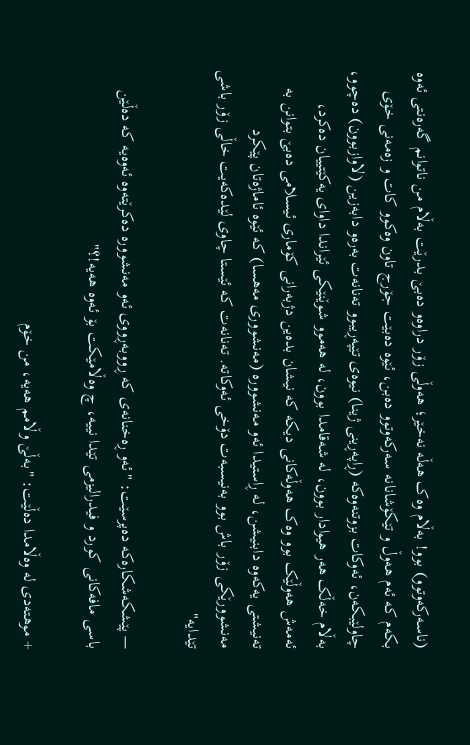(ناسەرکەوتوو) بوو! بەڵام وەک هەڵە نەخێر؛ هەوڵی زۆر دراوەو دەبێ بدرێت بەڵام من ناتوانم گەرەنتی ئەوە بکەم کە ئەم هەوڵ و تێکۆشانانە سەرکەوتوو دەبن، ئێوە دەبێت جۆرج تاون وەکوو کات و زەمەنی خۆی چاولێبکەن، ئەوکات بزوتنەوەکە (ڕاپەڕینی ژینا) نیوەی تێپەڕیبوو تەنانەت بەرەو دابەزین (لاوازبوون) دەچوو، بەڵام خەڵک هەر هیوادار بوون، لە شەقامدا بوون، لە هەموو شوێنێکی ئێراندا داوای یەکێتییان دەکرد، ئەمەش هەوڵێک بوو وەک هەوڵەکانی دیکە کە نیشان بدەین دژبەرانی کۆماری ئیسلامی دەبێ بتوانن بە تەنیشتی یەکەوە دابنیشن، لە ڕاستیدا ئەو مەنشوورە (مەنشووری مەهسا) کە ئێوە ئاماژەتان پێکرد مەنشوورێکی زۆر باش بوو بەنیسبەت دۆخی ئەوکاتە. تەنانەت کە ئێستا چاوی لێدەکەیت خاڵی زۆر باشی تێدایە"

— پێشکەشکارەکە دەپرسێت: "ئەو ڕەخنانەی کە ڕووبەڕووی ئەو مەنشوورە دەکرێتەوە ئەوەیە کە دەڵێن باسی مافەکانی کورد و فیدرالیزمی تێدا نییە، چ وەڵامێکت بۆ ئەوە هەیە!؟"

+ موهتەدی لە وەڵامدا دەڵێت: "بەڵێ وڵامم هەیە، من خۆم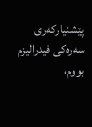پێشنیارکەری سەرەکی فیدرالیزم بووم،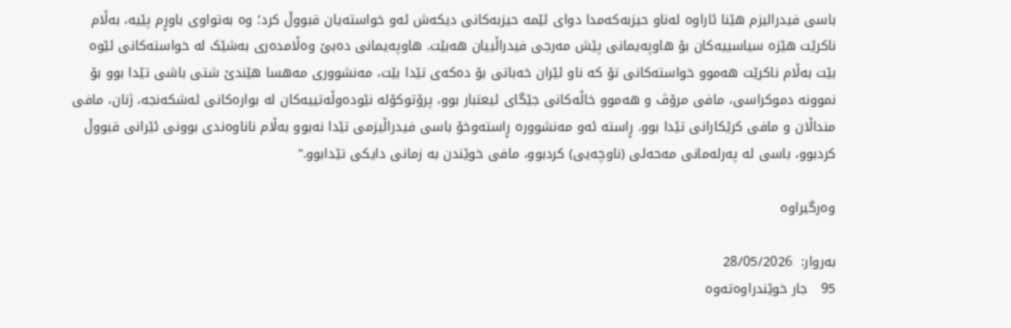باسی فیدرالیزم هێنا ئاراوە لەناو حیزبەکەمدا دوای ئێمە حیزبەکانی دیکەش ئەو خواستەیان قبووڵ کرد؛ وە بەتواوی باوڕم پێیە، بەڵام ناکرێت هێزە سیاسییەکان بۆ هاوپەیمانی پێش مەرجی فیدراڵییان هەبێت. هاوپەیمانی دەبێ وەڵامدەری بەشێک لە خواستەکانی ئێوە بێت بەڵام ناکرێت هەموو خواستەکانی تۆ کە ناو ئێران خەباتی بۆ دەکەی تێدا بێت، مەنشووری مەهسا هێندێ شتی باشی تێدا بوو بۆ نموونە دموکراسی، مافی مرۆڤ و هەموو خاڵەکانی جێگای ئیعتبار بوو، پرۆتوکۆلە نێودەوڵەتییەکان لە بوارەکانی ئەشکەنجە، ژنان، مافی منداڵان و مافی کرێکارانی تێدا بوو. ڕاستە ئەو مەنشوورە ڕاستەوخۆ باسی فیدراڵیزمی تێدا نەبوو بەڵام ناناوەندی بوونی ئێرانی قبووڵ کردبوو، باسی لە پەرلەمانی مەحەلی (ناوچەیی) کردبوو، مافی خوێندن بە زمانی دایکی تێدابوو."

وەرگیراوە

به‌روار:  28/05/2026
95   جار خوێندراوه‌ته‌وه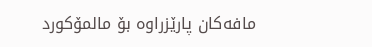مافەکان پارێزراوە بۆ مالمۆکورد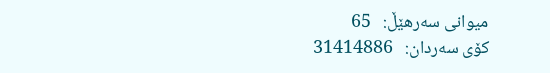میوانی سه‌رهێڵ:   65
کۆی سه‌ردان:   31414886